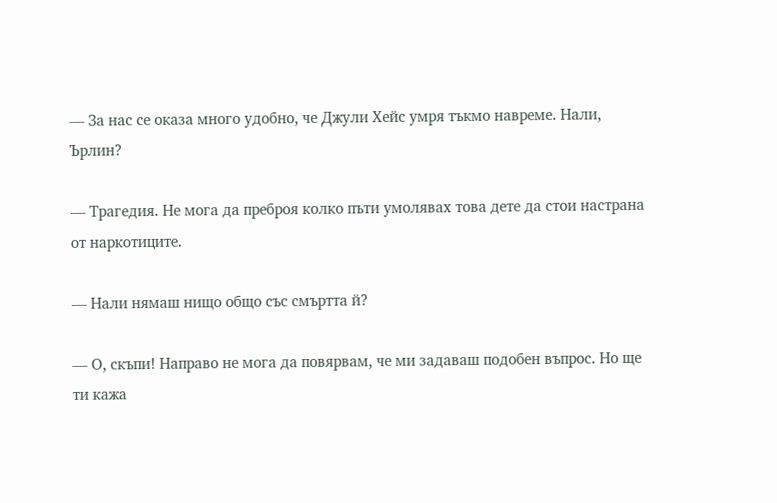— За нас се оказа много удобно, че Джули Хейс умря тъкмо навреме. Нали, Ърлин?

— Трагедия. Не мога да преброя колко пъти умолявах това дете да стои настрана от наркотиците.

— Нали нямаш нищо общо със смъртта й?

— О, скъпи! Направо не мога да повярвам, че ми задаваш подобен въпрос. Но ще ти кажа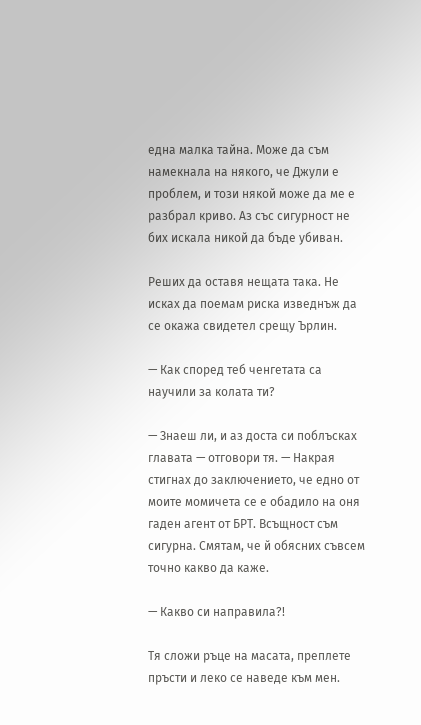една малка тайна. Може да съм намекнала на някого, че Джули е проблем, и този някой може да ме е разбрал криво. Аз със сигурност не бих искала никой да бъде убиван.

Реших да оставя нещата така. Не исках да поемам риска изведнъж да се окажа свидетел срещу Ърлин.

— Как според теб ченгетата са научили за колата ти?

— Знаеш ли, и аз доста си поблъсках главата — отговори тя. — Накрая стигнах до заключението, че едно от моите момичета се е обадило на оня гаден агент от БРТ. Всъщност съм сигурна. Смятам, че й обясних съвсем точно какво да каже.

— Какво си направила?!

Тя сложи ръце на масата, преплете пръсти и леко се наведе към мен.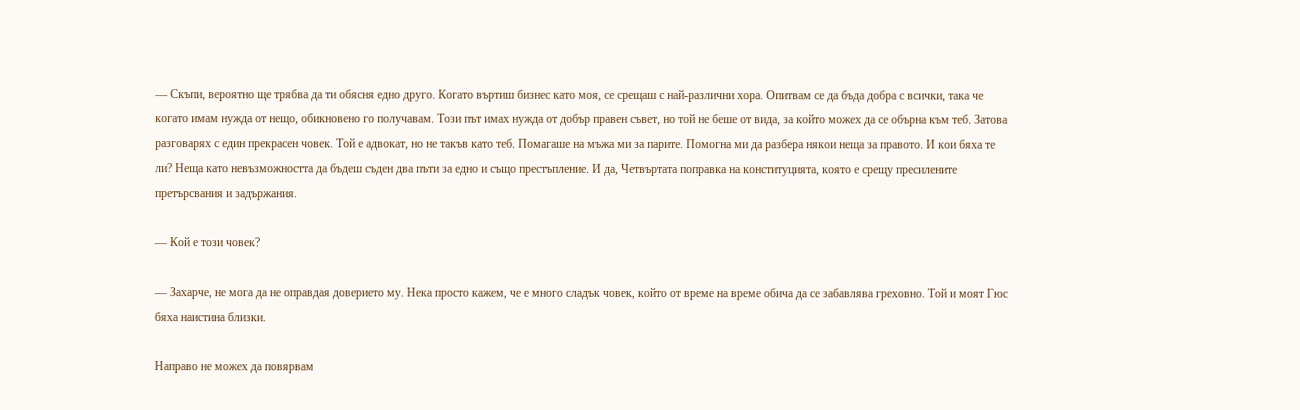— Скъпи, вероятно ще трябва да ти обясня едно друго. Когато въртиш бизнес като моя, се срещаш с най-различни хора. Опитвам се да бъда добра с всички, така че когато имам нужда от нещо, обикновено го получавам. Този път имах нужда от добър правен съвет, но той не беше от вида, за който можех да се обърна към теб. Затова разговарях с един прекрасен човек. Той е адвокат, но не такъв като теб. Помагаше на мъжа ми за парите. Помогна ми да разбера някои неща за правото. И кои бяха те ли? Неща като невъзможността да бъдеш съден два пъти за едно и също престъпление. И да, Четвъртата поправка на конституцията, която е срещу пресилените претърсвания и задържания.

— Кой е този човек?

— Захарче, не мога да не оправдая доверието му. Нека просто кажем, че е много сладък човек, който от време на време обича да се забавлява греховно. Той и моят Гюс бяха наистина близки.

Направо не можех да повярвам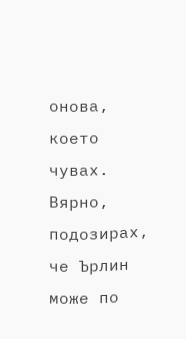онова, което чувах. Вярно, подозирах, че Ърлин може по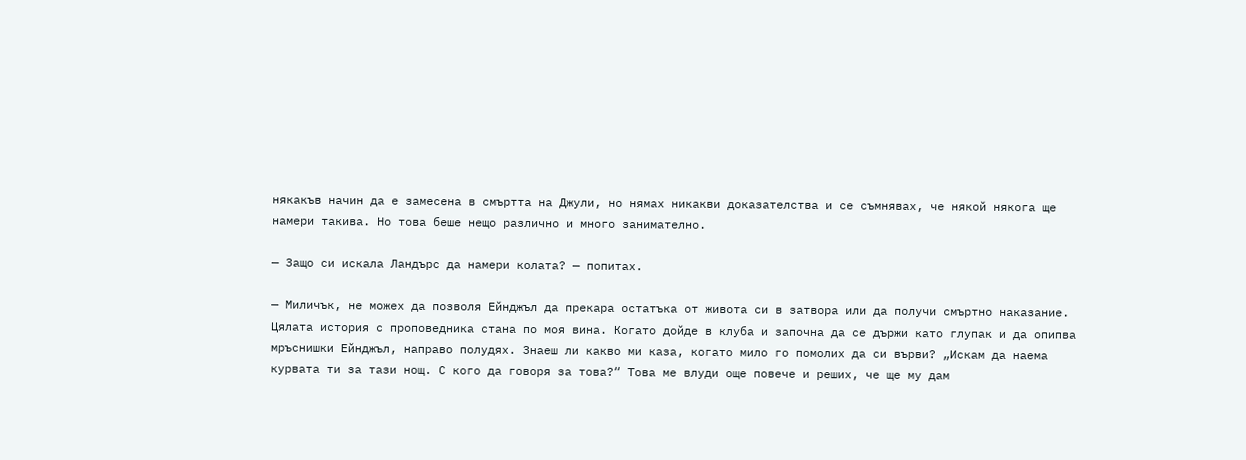някакъв начин да е замесена в смъртта на Джули, но нямах никакви доказателства и се съмнявах, че някой някога ще намери такива. Но това беше нещо различно и много занимателно.

— Защо си искала Ландърс да намери колата? — попитах.

— Миличък, не можех да позволя Ейнджъл да прекара остатъка от живота си в затвора или да получи смъртно наказание. Цялата история с проповедника стана по моя вина. Когато дойде в клуба и започна да се държи като глупак и да опипва мръснишки Ейнджъл, направо полудях. Знаеш ли какво ми каза, когато мило го помолих да си върви? „Искам да наема курвата ти за тази нощ. С кого да говоря за това?“ Това ме влуди още повече и реших, че ще му дам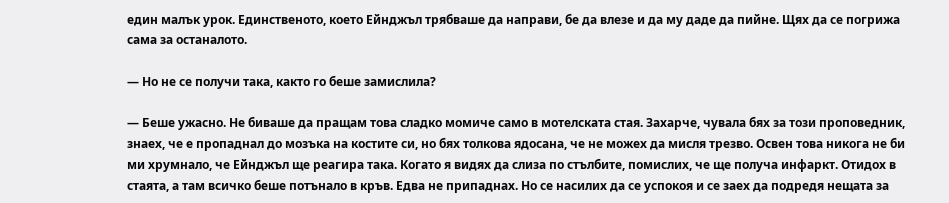един малък урок. Единственото, което Ейнджъл трябваше да направи, бе да влезе и да му даде да пийне. Щях да се погрижа сама за останалото.

— Но не се получи така, както го беше замислила?

— Беше ужасно. Не биваше да пращам това сладко момиче само в мотелската стая. Захарче, чувала бях за този проповедник, знаех, че е пропаднал до мозъка на костите си, но бях толкова ядосана, че не можех да мисля трезво. Освен това никога не би ми хрумнало, че Ейнджъл ще реагира така. Когато я видях да слиза по стълбите, помислих, че ще получа инфаркт. Отидох в стаята, а там всичко беше потънало в кръв. Едва не припаднах. Но се насилих да се успокоя и се заех да подредя нещата за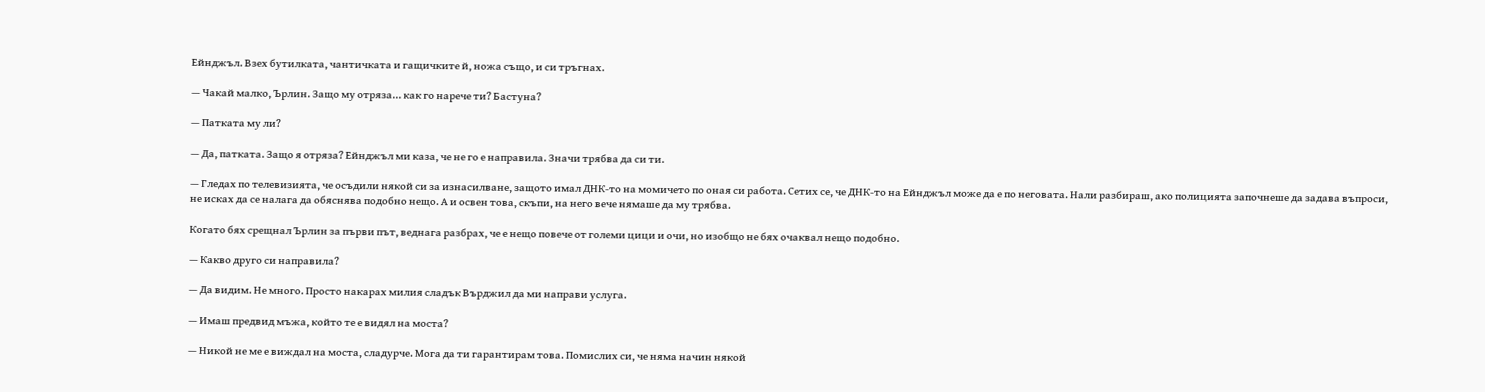Ейнджъл. Взех бутилката, чантичката и гащичките й, ножа също, и си тръгнах.

— Чакай малко, Ърлин. Защо му отряза… как го нарече ти? Бастуна?

— Патката му ли?

— Да, патката. Защо я отряза? Ейнджъл ми каза, че не го е направила. Значи трябва да си ти.

— Гледах по телевизията, че осъдили някой си за изнасилване, защото имал ДНК-то на момичето по оная си работа. Сетих се, че ДНК-то на Ейнджъл може да е по неговата. Нали разбираш, ако полицията започнеше да задава въпроси, не исках да се налага да обяснява подобно нещо. А и освен това, скъпи, на него вече нямаше да му трябва.

Когато бях срещнал Ърлин за първи път, веднага разбрах, че е нещо повече от големи цици и очи, но изобщо не бях очаквал нещо подобно.

— Какво друго си направила?

— Да видим. Не много. Просто накарах милия сладък Върджил да ми направи услуга.

— Имаш предвид мъжа, който те е видял на моста?

— Никой не ме е виждал на моста, сладурче. Мога да ти гарантирам това. Помислих си, че няма начин някой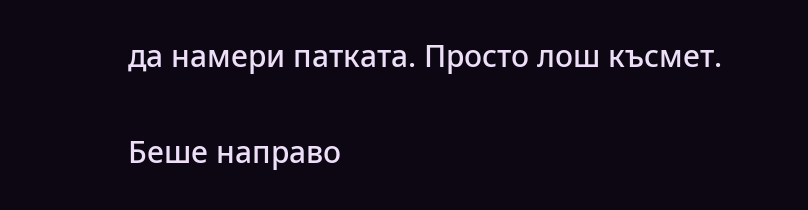да намери патката. Просто лош късмет.

Беше направо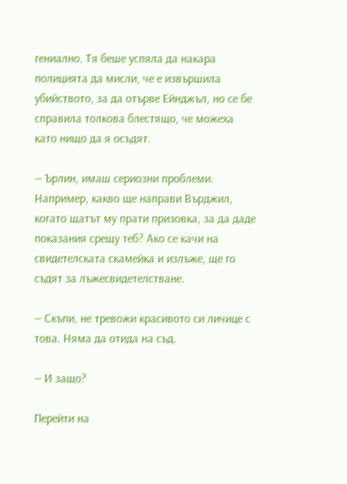гениално. Тя беше успяла да накара полицията да мисли, че е извършила убийството, за да отърве Ейнджъл, но се бе справила толкова блестящо, че можеха като нищо да я осъдят.

— Ърлин, имаш сериозни проблеми. Например, какво ще направи Върджил, когато щатът му прати призовка, за да даде показания срещу теб? Ако се качи на свидетелската скамейка и излъже, ще го съдят за лъжесвидетелстване.

— Скъпи, не тревожи красивото си личице с това. Няма да отида на съд.

— И защо?

Перейти на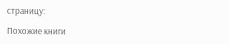страницу:

Похожие книги